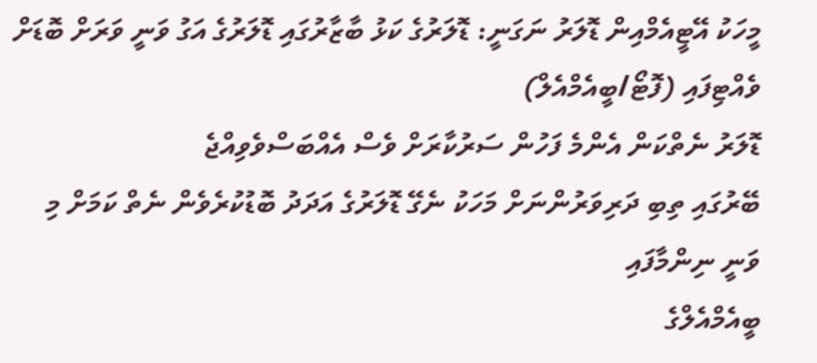މީހަކު އޭޓީއެމްއިން ޑޮލަރު ނަގަނީ: ޑޮލަރުގެ ކަޅު ބާޒާރުގައި ޑޮލަރުގެ އަގު ވަނީ ވަރަށް ބޮޑަށް ވެއްޓިފައި (ފޮޓޯ/ބީއެމްއެލް)
ޑޮލަރު ނެތްކަން އެންމެ ފަހުން ސަރުކާރަށް ވެސް އެއްބަސްވެވިއްޖެ
ބޭރުގައި ތިބި ދަރިވަރުންނަށް މަހަކު ނެގޭ ޑޮލަރުގެ އަދަދު ބޮޑުކުރެވެން ނެތް ކަމަށް މި ވަނީ ނިންމާފައި
ބީއެމްއެލްގެ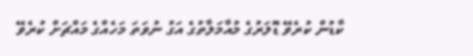ކާޑުން ކުރެވޭ ޑޮލަރުގެ މުއާމަލާތުގެ އަގު ނުވަތަ މަހެއްގެ މައްޗަށް ކުރެވޭ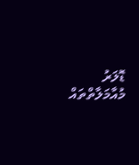ޑޮލަރު މުއާމަލާތްތައް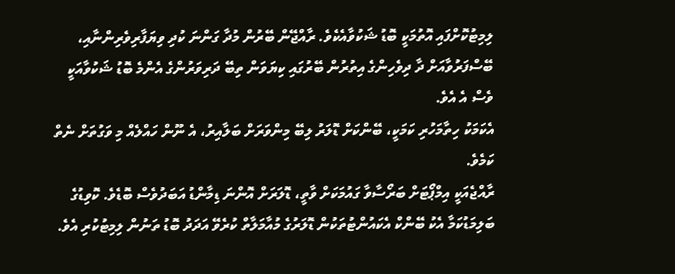ލިމިޓުކޮށްފައި އޮތުމަކީ ބޮޑު ޝަކުވާއެކެވެ. ރާއްޖޭން ބޭރުން މުދާ ގަންނަ ކުދި ވިޔަފާރިވެރިންނާއި، ބޭސްފަރުވާއަށް ދާ ދިވެހިންގެ އިތުރުން ބޭރުގައި ކިޔަވަން ތިބޭ ދަރިވަރުންގެ އެންމެ ބޮޑު ޝަކުވާއަކީ ވެސް އެ އެވެ.
އެކަމަކު ހިތާމަހުރި ކަމަކީ، ބޭންކަށް ޑޮލަރު ލިބޭ މިންވަރަށް ބަލާއިރު، އެ ނޫން ހައްލެއް މި ވަގުތަށް ނެތް ކަމެވެ.
ރާއްޖެއަކީ އިމްޕޯޓަށް ބަރޯސާވާ ގައުމަކަށް ވާތީ، ޑޮލަރަށް އޮންނަ ޑިމާންޑު އަބަދުވެސް ބޮޑެވެ. ކޮވިޑުގެ ބަލިމަޑުކަމާ އެކު ބޭންކް އެކައުންޓުތަކުން ޑޮލަރުގެ މުއާމަލާތް ކުރެވޭ އަދަދު ބޮޑު ތަނުން ލިމިޓުކުރި އެވެ.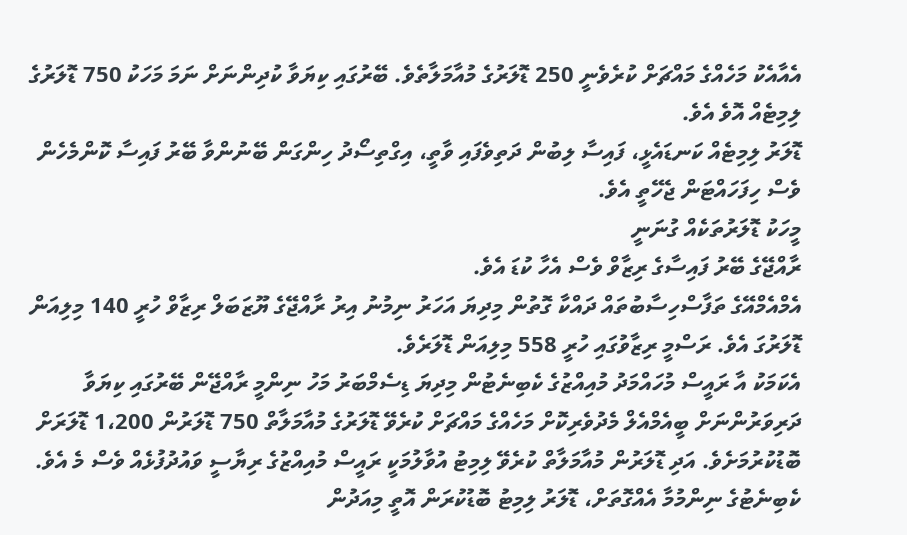އެއާއެކު މަހެއްގެ މައްޗަށް ކުރެވެނީ 250 ޑޮލަރުގެ މުއާމަލާތެވެ. ބޭރުގައި ކިޔަވާ ކުދިންނަށް ނަމަ މަހަކު 750 ޑޮލަރުގެ ލިމިޓެއް އޮވެ އެވެ.
ޑޮލަރު ލިމިޓެއް ކަނޑައެޅީ، ފައިސާ ލިބުން ދަތިވެފައި ވާތީ، އިގްތިސޯދު ހިންގަން ބޭނުންވާ ބޭރު ފައިސާ ކޮންމެހެން ވެސް ހިފަހައްޓަން ޖެހޭތީ އެވެ.
މީހަކު ޑޮލަރުތަކެއް ގުނަނީ
ރާއްޖޭގެ ބޭރު ފައިސާގެ ރިޒާވް ވެސް އެހާ ކުޑަ އެވެ.
އެމްއެމްއޭގެ ތަފާސްހިސާބުތައް ދައްކާ ގޮތުން މިދިޔަ އަހަރު ނިމުނު އިރު ރާއްޖޭގެ ޔޫޒަބަލް ރިޒާވް ހުރީ 140 މިލިއަން ޑޮލަރުގަ އެވެ. ރަސްމީ ރިޒާވުގައި ހުރީ 558 މިލިއަން ޑޮލަރެވެ.
އެކަމަކު އާ ރައީސް މުހައްމަދު މުއިއްޒުގެ ކެބިނެޓުން މިދިޔަ ޑިސެމްބަރު މަހު ނިންމީ ރާއްޖޭން ބޭރުގައި ކިޔަވާ ދަރިވަރުންނަށް ބީއެމްއެލް މެދުވެރިކޮށް މަހެއްގެ މައްޗަށް ކުރެވޭ ޑޮލަރުގެ މުއާމަލާތް 750 ޑޮލަރުން 1،200 ޑޮލަރަށް ބޮޑުކުރުމަށެވެ. އަދި ޑޮލަރުން މުއާމަލާތް ކުރެވޭ ލިމިޓު އުވާލުމަކީ ރައީސް މުއިއްޒުގެ ރިޔާސީ ވައުދުފުޅެއް ވެސް މެ އެވެ.
ކެބިނެޓުގެ ނިންމުމާ އެއްގޮތަށް، ޑޮލަރު ލިމިޓު ބޮޑުކުރަން އޮތީ މިއަދުން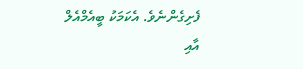ފެށިގެންނެވެ. އެކަމަކު ބީއެމްއެލް އާއި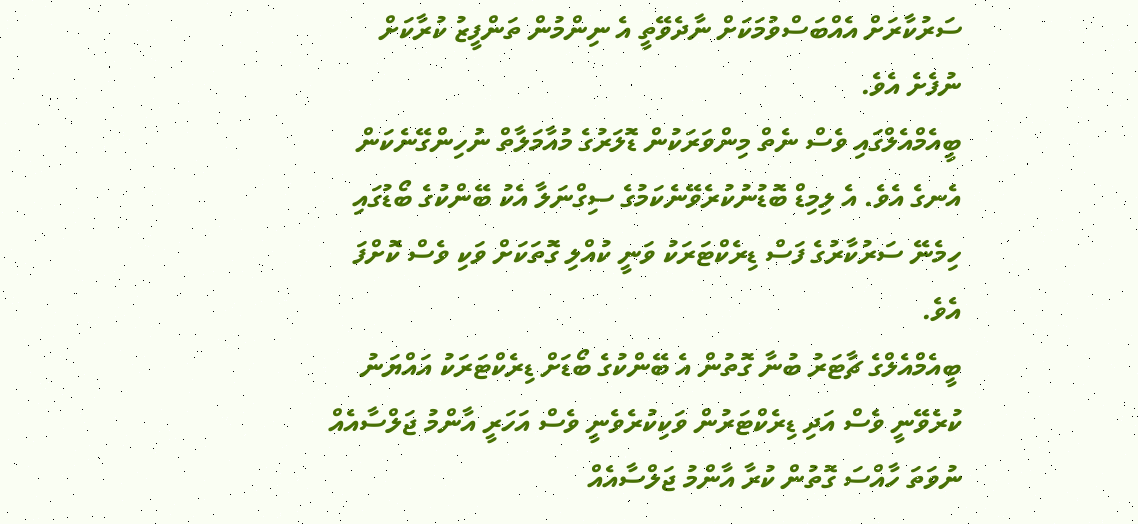ސަރުކާރަށް އެއްބަސްވުމަކަށް ނާދެވޭތީ އެ ނިންމުން ތަންފީޒު ކުރާކަށް ނުފެށެ އެވެ.
ބީއެމްއެލްގައި ވެސް ނެތް މިންވަރަކުން ޑޮލަރުގެ މުއާމަލާތް ނުހިންގޭނެކަން އެނގެ އެވެ. އެ ލިމިޑް ބޮޑުނުކުރެވޭނެކަމުގެ ސިގްނަލާ އެކު ބޭންކުގެ ބޯޑުގައި ހިމެނޭ ސަރުކާރުގެ ފަސް ޑިރެކްޓަރަކު ވަނީ ކުއްލި ގޮތަކަށް ވަކި ވެސް ކޮށްފަ އެވެ.
ބީއެމްއެލްގެ ޗާޓަރު ބުނާ ގޮތުން އެ ބޭންކުގެ ބޯޑަށް ޑިރެކްޓަރަކު އައްޔަނު ކުރެވޭނީ ވެސް އަދި ޑިރެކްޓަރުން ވަކިކުރެވެނީ ވެސް އަހަރީ އާންމު ޖަލްސާއެއް ނުވަތަ ހާއްސަ ގޮތުން ކުރާ އާންމު ޖަލްސާއެއް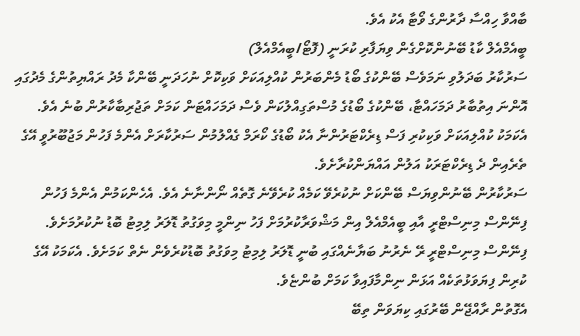ބާއްވާ ހިއްސާ ދާރުންގެ ވޯޓާ އެކު އެވެ.
ބީއެމްއެލް ކާޑު ބޭނުންކޮށްގެން ވިޔަފާރި ކުރަނީ (ފޮޓޯ/ބީއެމްއެލް)
ސަރުކާރު ބަދަލުވި ނަމަވެސް ބޭންކުގެ ބޯޑު މެންބަރުން ކުއްލިއަކަށް ވަކިކޮށް ނުހަދަނީ ބޭންކާ މެދު ރައްޔިތުންގެ މެދުގައި އޮންނަ އިތުބާރު ދަމަހައްޓާ، ބޭންކުގެ ބޯޑުގެ މުސްތަގިއްލުކަން ވެސް ދަމަހައްޓަން ކަމަށް ތަޖުރިބާކާރުން ބުނެ އެވެ.
އެކަމަކު ކުއްލިއަކަށް ވަކިކުރި ފަސް ޑިރެކްޓަރުންނާ އެކު ބޯޑުގެ ކޯރަމް ގެއްލުމުން ސަރުކާރަށް އެންމެ ފަހުން މަޖުބޫރުވީ އޭގެ ތެރެއިން ދެ ޑިރެކްޓަރަކު އަލުން އައްޔަންކުރާށެވެ.
ސަރުކާރުން ބޭނުންވިޔަސް ބޭންކަށް ނުކުރެވޭ ކަމެއް ކުރެވޭނެ ގޮތެއް ނޯންނާނެ އެވެ. އެހެންކަމުން އެންމެ ފަހުން ފިނޭންސް މިނިސްޓްރީ އާއި ބީއެމްއެލް އިން މަޝްވަރާކުރުމަށް ފަހު ނިންމީ މިވަގުތު ޑޮލަރު ލިމިޓު ބޮޑު ނުކުރުމަށެވެ.
ފިނޭންސް މިނިސްޓްރީ ރޭ ނެރުނު ބަޔާނެއްގައި ބުނީ ޑޮލަރު ލިމިޓު މިވަގުތު ބޮޑުކުރެވެން ނެތް ކަމަށެވެ. އެކަމަކު އޭގެ ކުރިން ފިޔަވަޅުތަކެއް އަޅަން ނިންމާފައިވާ ކަމަށް ބުންޏެވެ.
އެގޮތުން ރާއްޖޭން ބޭރުގައި ކިޔަވަން ތިބޭ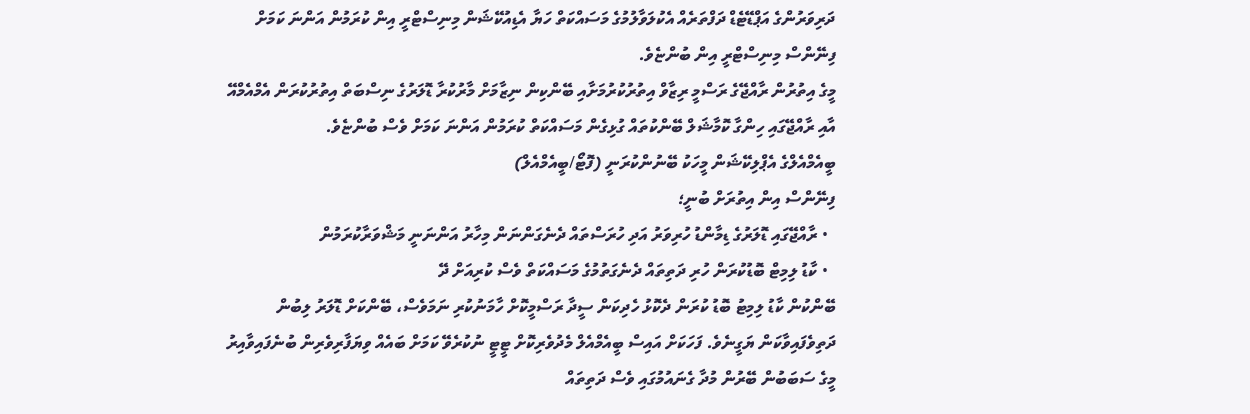ދަރިވަރުންގެ އަޕްޑޭޓެޑް ދަފްތަރެއް އެކުލަވާލުމުގެ މަސައްކަތް ހަޔާ އެޑިއުކޭޝަން މިނިސްޓްރީ އިން ކުރަމުން އަންނަ ކަމަށް ފިނޭންސް މިނިސްޓްރީ އިން ބުންޏެވެ.
މީގެ އިތުރުން ރާއްޖޭގެ ރަސްމީ ރިޒާވް އިތުރުކުރުމަށާއި ބޭންކިން ނިޒާމަށް މާރުކުރާ ޑޮލަރުގެ ނިސްބަތް އިތުރުކުރަން އެމްއެމްއޭ އާއި ރާއްޖޭގައި ހިންގާ ކޮމާޝަލް ބޭންކުތައް ގުޅިގެން މަސައްކަތް ކުރަމުން އަންނަ ކަމަށް ވެސް ބުންޏެވެ.
ބީއެމްއެލްގެ އެޕްލިކޭޝަން މީހަކު ބޭނުންކުރަނީ (ފޮޓޯ/ބީއެމްއެލް)
ފިނޭންސް އިން އިތުރަށް ބުނީ؛
  • ރާއްޖޭގައި ޑޮލަރުގެ ޑިމާންޑު ހުރިވަރު އަދި ހުރަސްތައް ދެނެގަންނަން މިހާރު އަންނަނީ މަޝްވަރާކުރަމުން
  • ކާޑު ލިމިޓް ބޮޑުކުރަން ހުރި ދަތިތައް ދެނެގަތުމުގެ މަސައްކަތް ވެސް ކުރިއަށް ދޭ
ބޭންކުން ކާޑު ލިމިޓު ބޮޑު ކުރަން ދެކޮޅު ހެދިކަން ސީދާ ރަސްމީކޮށް ހާމަނުކުރި ނަމަވެސް، ބޭންކަށް ޑޮލަރު ލިބުން ދަތިވެފައިވާކަން ޔަގީނެވެ. ފަހަކަށް އައިސް ބީއެމްއެލް މެދުވެރިކޮށް ޓީޓީ ނުކުރެވޭ ކަމަށް ބައެއް ވިޔަފާރިވެރިން ބުނެފައިވާއިރު މީގެ ސަބަބުން ބޭރުން މުދާ ގެނައުމުގައި ވެސް ދަތިތައް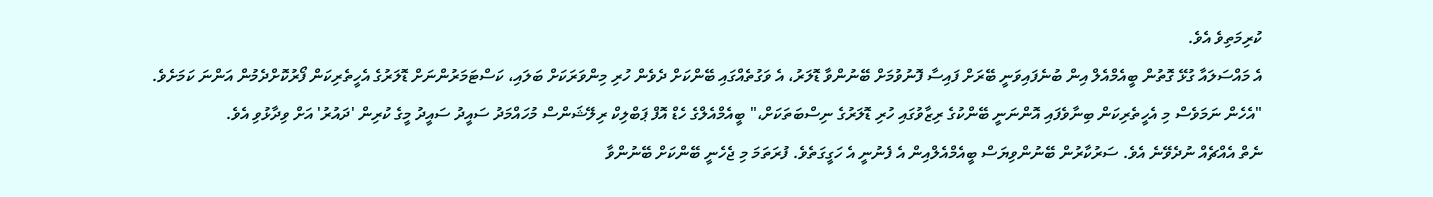ކުރިމަތިވެ އެވެ.
އެ މައްސަލައާ ގުޅޭ ގޮތުން ބީއެމްއެލް އިން ބުނެފައިވަނީ ބޭރަށް ފައިސާ ފޮނުވުމަށް ބޭނުންވާ ޑޮލަރު، އެ ވަގުތެއްގައި ބޭންކަށް ދެވެން ހުރި މިންވަރަކަށް ބަލައި، ކަސްޓަމަރުންނަށް ޑޮލަރުގެ އެހީތެރިކަން ފޯރުކޮށްދެމުން އަންނަ ކަމަށެވެ.
"އެހެން ނަމަވެސް މި އެހީތެރިކަން ބިނާވެފައި އޮންނަނީ ބޭންކުގެ ރިޒާވުގައި ހުރި ޑޮލަރުގެ ނިސްބަތަކަށް،" ބީއެމްއެލްގެ ހެޑް އޮފް ޕަބްލިކް ރިލޭޝަންސް މުހައްމަދު ސައީދު ސައީދު މީގެ ކުރިން 'ދައުރު' އަށް ވިދާޅުވި އެވެ.
ނެތް އެއްޗެއް ނުދެވޭނެ އެވެ. ސަރުކާރުން ބޭނުންވިޔަސް ބީއެމްއެލްއިން އެ ފެނުނީ އެ ހަގީގަތެވެ. ފުރަތަމަ މި ޖެހެނީ ބޭންކަށް ބޭނުންވާ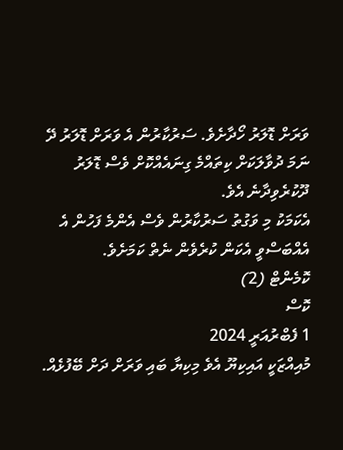ވަރަށް ޑޮލަރު ހޯދާށެވެ. ސަރުކާރުން އެ ވަރަށް ޑޮލަރު ދޭ ނަމަ ދުވާލަކަށް ކިތައްމެ ގިނައެއްކޮށް ވެސް ޑޮލަރު ދޫކުރެވިދާނެ އެވެ.
އެކަމަކު މި ވަގުތު ސަރުކާރުން ވެސް އެންމެ ފަހުން އެ އެއްބަސްވީ އެކަން ކުރެވެން ނެތް ކަމަށެވެ.
ކޮމެންޓް (2)
ކޮސް
1 ފެބްރުއަރީ 2024
މުއިއްޒަކީ އައިކިޔޫ އެވެ މިކިޔާ ބައި ވަރަށް ދަށް ބޭފުޅެއް.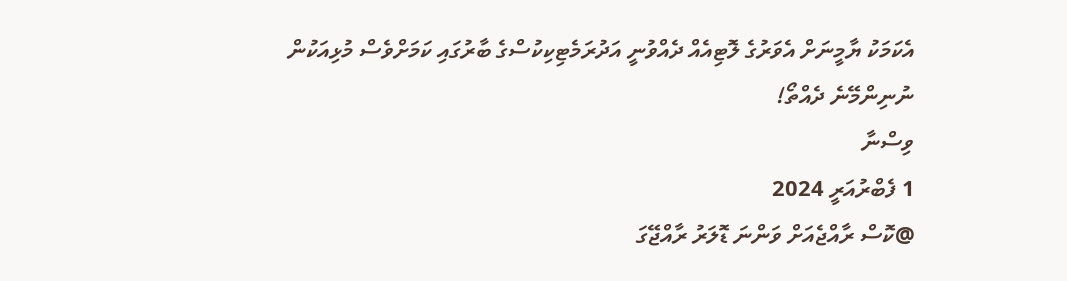އެކަމަކު ޔާމީނަށް އެވަރުގެ ލޮޓިއެއް ދެއްވުނީ އަދުރަމެޓިކިކުސްގެ ބާރުގައި ކަމަށްވެސް މުޅިއަކުން ނުނިންމޭނެ ދެއްތޯ!
ވިސްނާ
1 ފެބްރުއަރީ 2024
@ކޮސް ރާއްޖެއަށް ވަންނަ ޑޮލަރު ރާއްޖޭގަ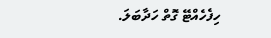ހިފެހެއްޓޭ ގޮތް ހަދާބަލަ.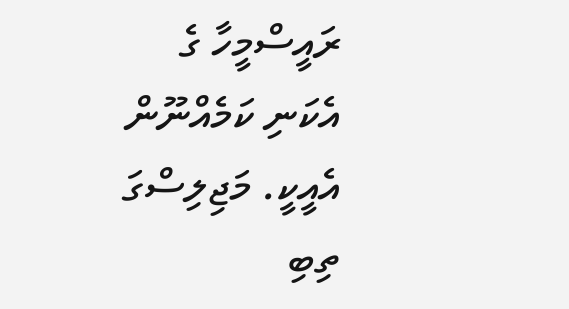ރައީސްމީހާ ގެ އެކަނި ކަމެއްނޫން އެއީކީ. މަޖިލިސްގަ ތިބި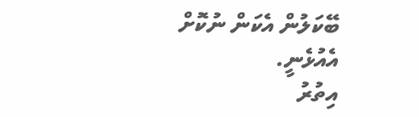ބޭކަލުން އެކަން ނުކޮށް އެއުޅެނީ.
އިތުރު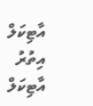އާޓިކަލް
އިތުރު އާޓިކަލް